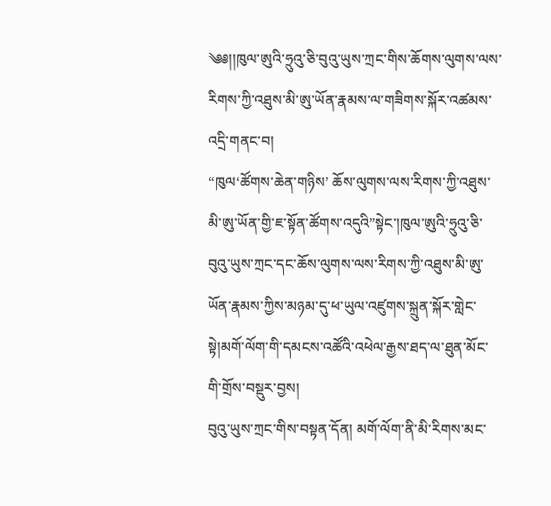༄༅།།ཁུལ་ཨུའི་ཧྲུའུ་ཅི་བུའུ་ཡུས་ཀྲང་གིས་ཆོགས་ལུགས་ལས་རིགས་ཀྱི་འཐུས་མི་ཨུ་ཡོན་རྣམས་ལ་གཟིགས་སྐོར་འཚམས་འདྲི་གནང་བ།
“ཁུལ‘ཚོགས་ཆེན་གཉིས’ ཆོས་ལུགས་ལས་རིགས་ཀྱི་འཐུས་མི་ཨུ་ཡོན་གྱི་ཇ་སྟོན་ཚོགས་འདུའི”སྟེང་།ཁུལ་ཨུའི་ཧྲུའུ་ཅི་བུའུ་ཡུས་ཀྲང་དང་ཆོས་ལུགས་ལས་རིགས་ཀྱི་འཐུས་མི་ཨུ་ཡོན་རྣམས་ཀྱིས་མཉམ་དུ་ཕ་ཡུལ་འཛུགས་སྐྲུན་སྐོར་གླེང་སྟེ།མགོ་ལོག་གི་དམངས་འཚོའི་འཕེལ་རྒྱས་ཐད་ལ་ཐུན་མོང་གི་གྲོས་བསྡུར་བྱས།
བུའུ་ཡུས་ཀྲང་གིས་བསྟན་དོན། མགོ་ལོག་ནི་མི་རིགས་མང་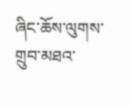ཞིང་ཆོས་ལུགས་གྲུབ་མཐའ་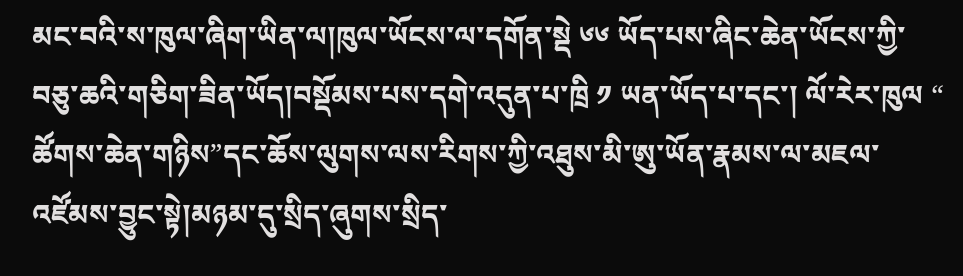མང་བའི་ས་ཁུལ་ཞིག་ཡིན་ལ།ཁུལ་ཡོངས་ལ་དགོན་སྡེ ༦༦ ཡོད་པས་ཞིང་ཆེན་ཡོངས་ཀྱི་བཅུ་ཆའི་གཅིག་ཟིན་ཡོད།བསྡོམས་པས་དགེ་འདུན་པ་ཁྲི ༡ ཡན་ཡོད་པ་དང་། ལོ་རེར་ཁུལ “ ཚོགས་ཆེན་གཉིས”དང་ཆོས་ལུགས་ལས་རིགས་ཀྱི་འཐུས་མི་ཨུ་ཡོན་རྣམས་ལ་མཇལ་འཛོམས་བྱུང་སྟེ།མཉམ་དུ་སྲིད་ཞུགས་སྲིད་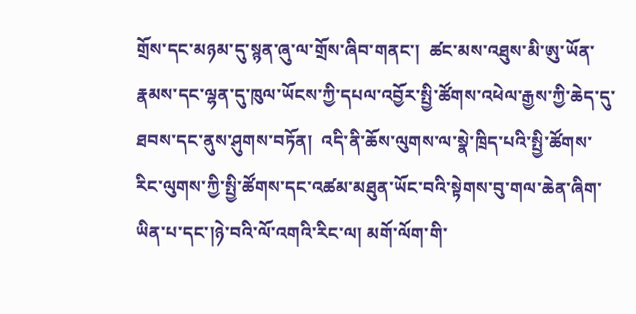གྲོས་དང་མཉམ་དུ་སྙན་ཞུ་ལ་གྲོས་ཞིབ་གནང་།  ཚང་མས་འཐུས་མི་ཨུ་ཡོན་རྣམས་དང་ལྷན་དུ་ཁུལ་ཡོངས་ཀྱི་དཔལ་འབྱོར་སྤྱི་ཚོགས་འཕེལ་རྒྱས་ཀྱི་ཆེད་དུ་ཐབས་དང་ནུས་ཤུགས་བཏོན།  འདི་ནི་ཆོས་ལུགས་ལ་སྣེ་ཁྲིད་པའི་སྤྱི་ཚོགས་རིང་ལུགས་ཀྱི་སྤྱི་ཚོགས་དང་འཚམ་མཐུན་ཡོང་བའི་སྟེགས་བུ་གལ་ཆེན་ཞིག་ཡིན་པ་དང་།ཉེ་བའི་ལོ་འགའི་རིང་ལ། མགོ་ལོག་གི་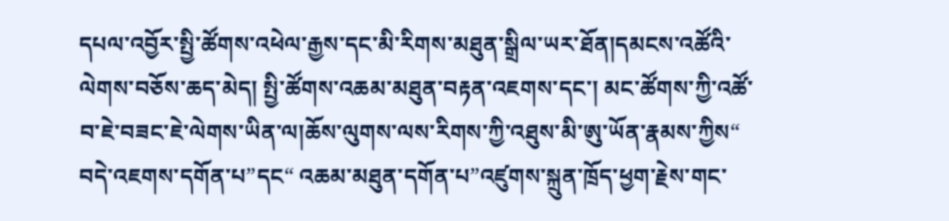དཔལ་འབྱོར་སྤྱི་ཚོགས་འཕེལ་རྒྱས་དང་མི་རིགས་མཐུན་སྒྲིལ་ཡར་ཐོན།དམངས་འཚོའི་ལེགས་བཅོས་ཆད་མེད། སྤྱི་ཚོགས་འཆམ་མཐུན་བརྟན་འཇགས་དང་། མང་ཚོགས་ཀྱི་འཚོ་བ་ཇེ་བཟང་ཇེ་ལེགས་ཡིན་ལ།ཆོས་ལུགས་ལས་རིགས་ཀྱི་འཐུས་མི་ཨུ་ཡོན་རྣམས་ཀྱིས“ བདེ་འཇགས་དགོན་པ”དང“ འཆམ་མཐུན་དགོན་པ”འཛུགས་སྐྲུན་ཁྲོད་ཕྱག་རྗེས་གང་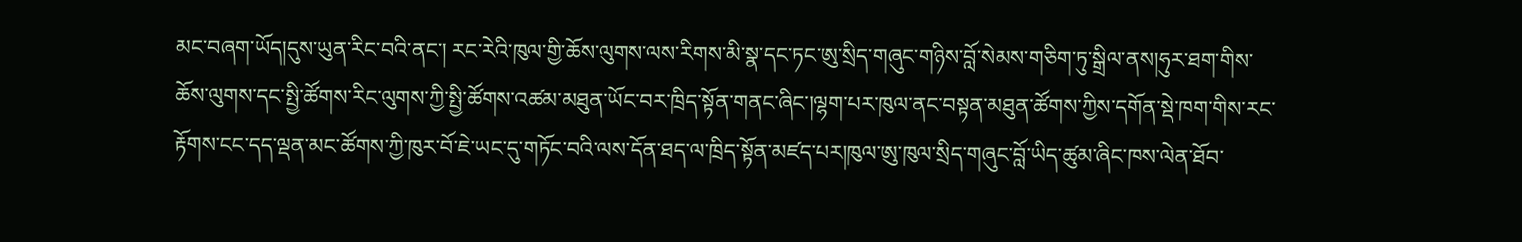མང་བཞག་ཡོད།དུས་ཡུན་རིང་བའི་ནང་། རང་རེའི་ཁུལ་གྱི་ཆོས་ལུགས་ལས་རིགས་མི་སྣ་དང་ཏང་ཨུ་སྲིད་གཞུང་གཉིས་བློ་སེམས་གཅིག་ཏུ་སྒྲིལ་ནས།ཧུར་ཐག་གིས་ཆོས་ལུགས་དང་སྤྱི་ཚོགས་རིང་ལུགས་ཀྱི་སྤྱི་ཚོགས་འཚམ་མཐུན་ཡོང་བར་ཁྲིད་སྟོན་གནང་ཞིང་།ལྷག་པར་ཁུལ་ནང་བསྟན་མཐུན་ཚོགས་ཀྱིས་དགོན་སྡེ་ཁག་གིས་རང་རྟོགས་ངང་དད་ལྡན་མང་ཚོགས་ཀྱི་ཁུར་བོ་ཇེ་ཡང་དུ་གཏོང་བའི་ལས་དོན་ཐད་ལ་ཁྲིད་སྟོན་མཛད་པར།ཁུལ་ཨུ་ཁུལ་སྲིད་གཞུང་བློ་ཡིད་ཚུམ་ཞིང་ཁས་ལེན་ཐོབ་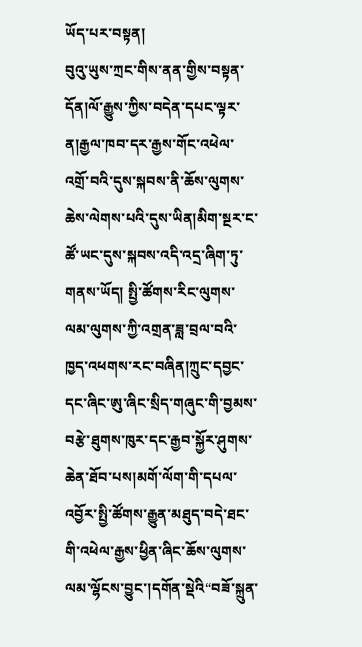ཡོད་པར་བསྟན།
བུའུ་ཡུས་ཀྲང་གིས་ནན་གྱིས་བསྟན་དོན།ལོ་རྒྱུས་ཀྱིས་བདེན་དཔང་ལྟར་ན།རྒྱལ་ཁབ་དར་རྒྱས་གོང་འཕེལ་འགྲོ་བའི་དུས་སྐབས་ནི་ཆོས་ལུགས་ཆེས་ལེགས་པའི་དུས་ཡིན།མིག་སྔར་ང་ཚོ་ཡང་དུས་སྐབས་འདི་འདྲ་ཞིག་ཏུ་གནས་ཡོད། སྤྱི་ཚོགས་རིང་ལུགས་ལམ་ལུགས་ཀྱི་འགྲན་ཟླ་བྲལ་བའི་ཁྱད་འཕགས་རང་བཞིན།ཀྲུང་དབྱང་དང་ཞིང་ཨུ་ཞིང་སྲིད་གཞུང་གི་བྱམས་བརྩེ་ཐུགས་ཁུར་དང་རྒྱབ་སྐྱོར་ཤུགས་ཆེན་ཐོབ་པས།མགོ་ལོག་གི་དཔལ་འབྱོར་སྤྱི་ཚོགས་རྒྱུན་མཐུད་བདེ་ཐང་གི་འཕེལ་རྒྱས་ཕྱིན་ཞིང་ཆོས་ལུགས་ལམ་ལྷོངས་བྱུང་།དགོན་སྡེའི“བཟོ་སྐྲུན་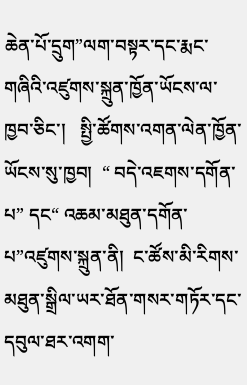ཆེན་པོ་དྲུག”ལག་བསྟར་དང་རྨང་གཞིའི་འཛུགས་སྐྲུན་ཁྱོན་ཡོངས་ལ་ཁྱབ་ཅིང་།   སྤྱི་ཚོགས་འགན་ལེན་ཁྱོན་ཡོངས་སུ་ཁྱབ།  “ བདེ་འཇགས་དགོན་པ” དང“ འཆམ་མཐུན་དགོན་པ”འཛུགས་སྐྲུན་ནི།  ང་ཚོས་མི་རིགས་མཐུན་སྒྲིལ་ཡར་ཐོན་གསར་གཏོར་དང་དབུལ་ཐར་འགག་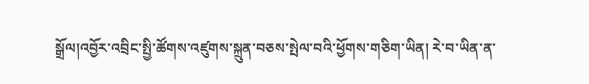སྒྲོལ།འབྱོར་འབྲིང་སྤྱི་ཚོགས་འཛུགས་སྐྲུན་བཅས་སྤེལ་བའི་ཕྱོགས་གཅིག་ཡིན། རེ་བ་ཡིན་ན་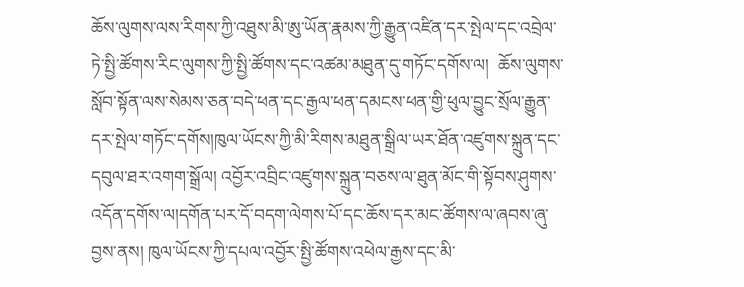ཆོས་ལུགས་ལས་རིགས་ཀྱི་འཐུས་མི་ཨུ་ཡོན་རྣམས་ཀྱི་རྒྱུན་འཛིན་དར་སྤེལ་དང་འབྲེལ་ཏེ་སྤྱི་ཚོགས་རིང་ལུགས་ཀྱི་སྤྱི་ཚོགས་དང་འཚམ་མཐུན་དུ་གཏོང་དགོས་ལ།  ཆོས་ལུགས་སློབ་སྟོན་ལས་སེམས་ཅན་བདེ་ཕན་དང་རྒྱལ་ཕན་དམངས་ཕན་གྱི་ཕུལ་བྱུང་སྲོལ་རྒྱུན་དར་སྤེལ་གཏོང་དགོས།ཁུལ་ཡོངས་ཀྱི་མི་རིགས་མཐུན་སྒྲིལ་ཡར་ཐོན་འཛུགས་སྐྲུན་དང་དབུལ་ཐར་འགག་སྒྲོལ། འབྱོར་འབྲིང་འཛུགས་སྐྲུན་བཅས་ལ་ཐུན་མོང་གི་སྟོབས་ཤུགས་འདོན་དགོས་ལ།དགོན་པར་དོ་བདག་ལེགས་པོ་དང་ཆོས་དར་མང་ཚོགས་ལ་ཞབས་ཞུ་བྱས་ནས། ཁུལ་ཡོངས་ཀྱི་དཔལ་འབྱོར་སྤྱི་ཚོགས་འཕེལ་རྒྱས་དང་མི་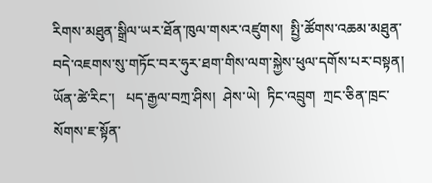རིགས་མཐུན་སྒྲིལ་ཡར་ཐོན་ཁུལ་གསར་འཛུགས།  སྤྱི་ཚོགས་འཆམ་མཐུན་བདེ་འཇགས་སུ་གཏོང་བར་ཧུར་ཐག་གིས་ལག་སྐྱེས་ཕུལ་དགོས་པར་བསྟན།
ཡོན་ཚེ་རིང་།   པད་རྒྱལ་བཀྲ་ཤིས།  ཤེས་ཡེ།  ཏིང་འབྲུག  ཀྲང་ཅིན་ཁྲང་སོགས་ཇ་སྟོན་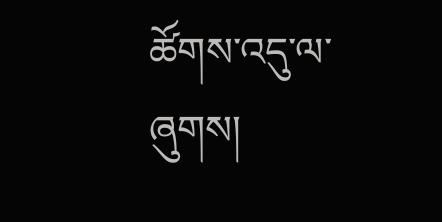ཚོགས་འདུ་ལ་ཞུགས།